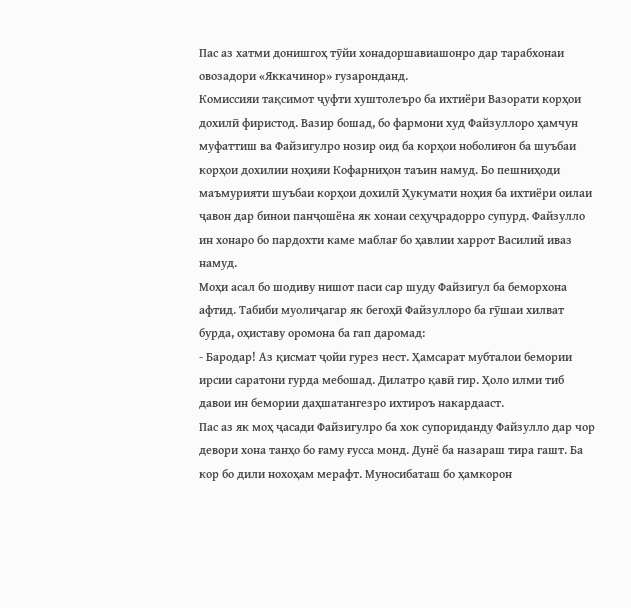Пас аз хатми донишгоҳ тӯйи хонадоршавиашонро дар тарабхонаи овозадори «Яккачинор» гузаронданд.
Комиссияи тақсимот ҷуфти хуштолеъро ба ихтиёри Вазорати корҳои дохилӣ фиристод. Вазир бошад, бо фармони худ Файзуллоро ҳамчун муфаттиш ва Файзигулро нозир оид ба корҳои ноболиғон ба шуъбаи корҳои дохилии ноҳияи Кофарниҳон таъин намуд. Бо пешниҳоди маъмурияти шуъбаи корҳои дохилӣ Ҳукумати ноҳия ба ихтиёри оилаи ҷавон дар бинои панҷошёна як хонаи сеҳуҷрадорро супурд. Файзулло ин хонаро бо пардохти каме маблағ бо ҳавлии харрот Василий иваз намуд.
Моҳи асал бо шодиву нишот паси сар шуду Файзигул ба беморхона афтид. Табиби муолиҷагар як бегоҳӣ Файзуллоро ба гӯшаи хилват бурда, оҳиставу оромона ба гап даромад:
- Бародар! Аз қисмат ҷойи гурез нест. Ҳамсарат мубталои бемории ирсии саратони гурда мебошад. Дилатро қавӣ гир. Ҳоло илми тиб давои ин бемории даҳшатангезро ихтироъ накардааст.
Пас аз як моҳ ҷасади Файзигулро ба хок супориданду Файзулло дар чор девори хона танҳо бо ғаму ғусса монд. Дунё ба назараш тира гашт. Ба кор бо дили нохоҳам мерафт. Муносибаташ бо ҳамкорон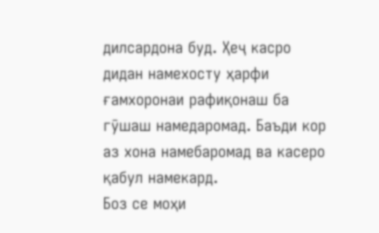дилсардона буд. Ҳеҷ касро дидан намехосту ҳарфи ғамхоронаи рафиқонаш ба гӯшаш намедаромад. Баъди кор аз хона намебаромад ва касеро қабул намекард.
Боз се моҳи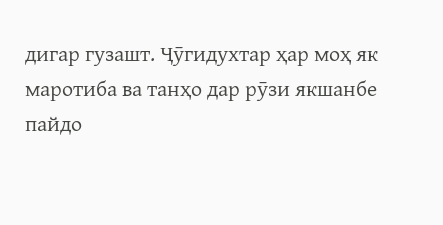дигар гузашт. Ҷӯгидухтар ҳар моҳ як маротиба ва танҳо дар рӯзи якшанбе пайдо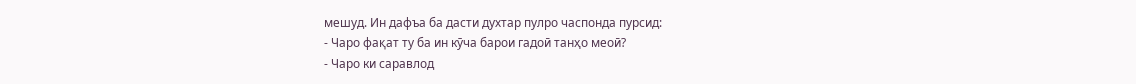мешуд. Ин дафъа ба дасти духтар пулро часпонда пурсид:
- Чаро фақат ту ба ин кӯча барои гадоӣ танҳо меоӣ?
- Чаро ки саравлод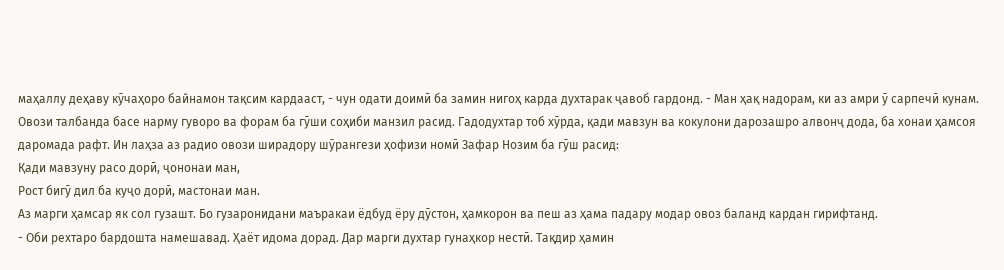маҳаллу деҳаву кӯчаҳоро байнамон тақсим кардааст, - чун одати доимӣ ба замин нигоҳ карда духтарак ҷавоб гардонд. - Ман ҳақ надорам, ки аз амри ӯ сарпечӣ кунам.
Овози талбанда басе нарму гуворо ва форам ба гӯши соҳиби манзил расид. Гадодухтар тоб хӯрда, қади мавзун ва кокулони дарозашро алвонҷ дода, ба хонаи ҳамсоя даромада рафт. Ин лаҳза аз радио овози ширадору шӯрангези ҳофизи номӣ Зафар Нозим ба гӯш расид:
Қади мавзуну расо дорӣ, ҷононаи ман,
Рост бигӯ дил ба куҷо дорӣ, мастонаи ман.
Аз марги ҳамсар як сол гузашт. Бо гузаронидани маъракаи ёдбуд ёру дӯстон, ҳамкорон ва пеш аз ҳама падару модар овоз баланд кардан гирифтанд.
- Оби рехтаро бардошта намешавад. Ҳаёт идома дорад. Дар марги духтар гунаҳкор нестӣ. Тақдир ҳамин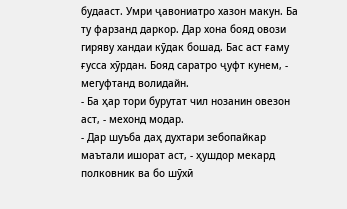будааст. Умри ҷавониатро хазон макун. Ба ту фарзанд даркор. Дар хона бояд овози гиряву хандаи кӯдак бошад. Бас аст ғаму ғусса хӯрдан. Бояд саратро ҷуфт кунем, - мегуфтанд волидайн.
- Ба ҳар тори бурутат чил нозанин овезон аст, - мехонд модар.
- Дар шуъба даҳ духтари зебопайкар маътали ишорат аст, - ҳушдор мекард полковник ва бо шӯхӣ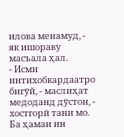илова менамуд, - як ишораву масъала ҳал.
- Исми интихобкардаатро бигӯй, - маслиҳат медоданд дӯстон, - хостгорӣ тани мо.
Ба ҳамаи ин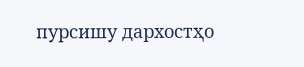пурсишу дархостҳо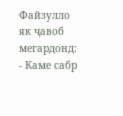Файзулло як ҷавоб мегардонд:
- Каме сабр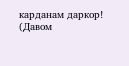карданам даркор!
(Давом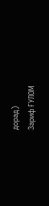дорад)
Зариф ҒУЛОМ